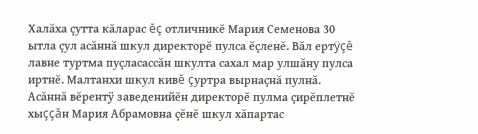Халăха çутта кăларас ĕç отличникĕ Мария Семенова 30 ытла çул асăннă шкул директорĕ пулса ĕçленĕ. Вăл ертÿçĕ лавне туртма пуçласассăн шкулта сахал мар улшăну пулса иртнĕ. Малтанхи шкул кивĕ çуртра вырнаçнă пулнă. Асăннă вĕрентÿ заведенийĕн директорĕ пулма çирĕплетнĕ хыççăн Мария Абрамовна çĕнĕ шкул хăпартас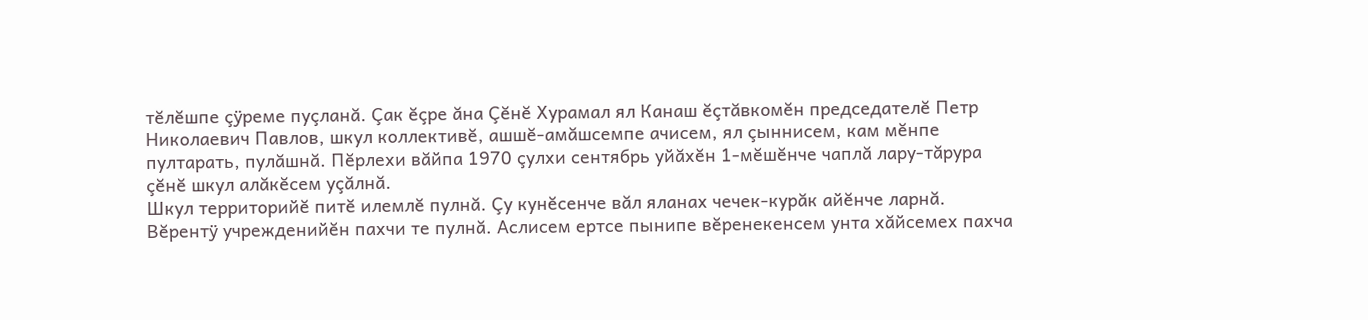тĕлĕшпе çÿреме пуçланă. Çак ĕçре ăна Çĕнĕ Хурамал ял Канаш ĕçтăвкомĕн председателĕ Петр Николаевич Павлов, шкул коллективĕ, ашшĕ-амăшсемпе ачисем, ял çыннисем, кам мĕнпе пултарать, пулăшнă. Пĕрлехи вăйпа 1970 çулхи сентябрь уйăхĕн 1-мĕшĕнче чаплă лару-тăрура çĕнĕ шкул алăкĕсем уçăлнă.
Шкул территорийĕ питĕ илемлĕ пулнă. Çу кунĕсенче вăл яланах чечек-курăк айĕнче ларнă. Вĕрентÿ учрежденийĕн пахчи те пулнă. Аслисем ертсе пынипе вĕренекенсем унта хăйсемех пахча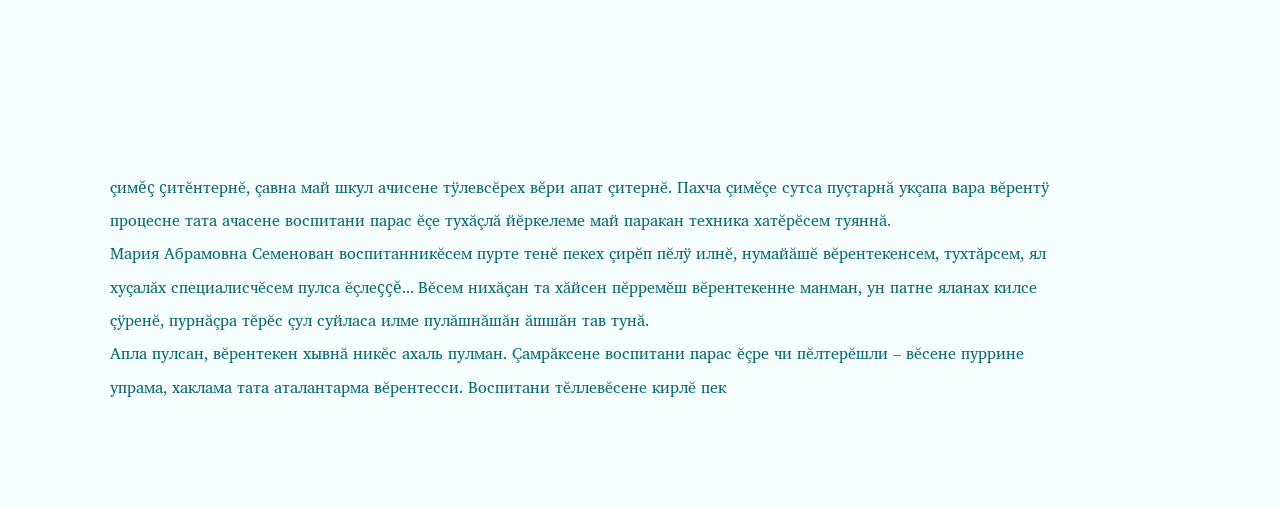çимĕç çитĕнтернĕ, çавна май шкул ачисене тÿлевсĕрех вĕри апат çитернĕ. Пахча çимĕçе сутса пуçтарнă укçапа вара вĕрентÿ процесне тата ачасене воспитани парас ĕçе тухăçлă йĕркелеме май паракан техника хатĕрĕсем туяннă.
Мария Абрамовна Семенован воспитанникĕсем пурте тенĕ пекех çирĕп пĕлÿ илнĕ, нумайăшĕ вĕрентекенсем, тухтăрсем, ял хуçалăх специалисчĕсем пулса ĕçлеççĕ... Вĕсем нихăçан та хăйсен пĕрремĕш вĕрентекенне манман, ун патне яланах килсе çÿренĕ, пурнăçра тĕрĕс çул суйласа илме пулăшнăшăн ăшшăн тав тунă.
Апла пулсан, вĕрентекен хывнă никĕс ахаль пулман. Çамрăксене воспитани парас ĕçре чи пĕлтерĕшли – вĕсене пуррине упрама, хаклама тата аталантарма вĕрентесси. Воспитани тĕллевĕсене кирлĕ пек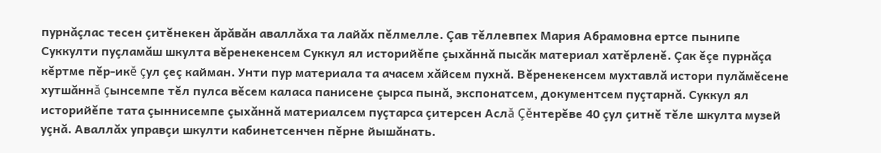пурнăçлас тесен çитĕнекен ăрăвăн аваллăха та лайăх пĕлмелле. Çав тĕллевпех Мария Абрамовна ертсе пынипе Суккулти пуçламăш шкулта вĕренекенсем Суккул ял историйĕпе çыхăннă пысăк материал хатĕрленĕ. Çак ĕçе пурнăçа кĕртме пĕр-икĕ çул çеç кайман. Унти пур материала та ачасем хăйсем пухнă. Вĕренекенсем мухтавлă истори пулăмĕсене хутшăннă çынсемпе тĕл пулса вĕсем каласа панисене çырса пынă, экспонатсем, документсем пуçтарнă. Суккул ял историйĕпе тата çыннисемпе çыхăннă материалсем пуçтарса çитерсен Аслă Çĕнтерĕве 40 çул çитнĕ тĕле шкулта музей уçнă. Аваллăх управçи шкулти кабинетсенчен пĕрне йышăнать.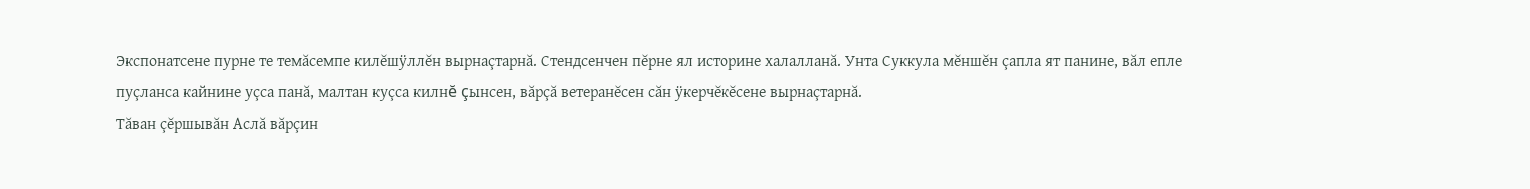Экспонатсене пурне те темăсемпе килĕшÿллĕн вырнаçтарнă. Стендсенчен пĕрне ял историне халалланă. Унта Суккула мĕншĕн çапла ят панине, вăл епле пуçланса кайнине уçса панă, малтан куçса килнĕ çынсен, вăрçă ветеранĕсен сăн ÿкерчĕкĕсене вырнаçтарнă.
Тăван çĕршывăн Аслă вăрçин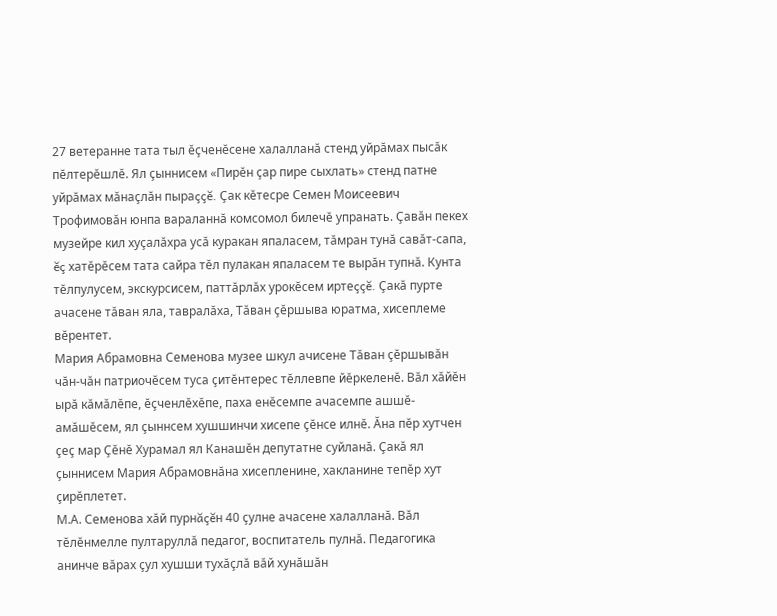27 ветеранне тата тыл ĕçченĕсене халалланă стенд уйрăмах пысăк пĕлтерĕшлĕ. Ял çыннисем «Пирĕн çар пире сыхлать» стенд патне уйрăмах мăнаçлăн пыраççĕ. Çак кĕтесре Семен Моисеевич Трофимовăн юнпа вараланнă комсомол билечĕ упранать. Çавăн пекех музейре кил хуçалăхра усă куракан япаласем, тăмран тунă савăт-сапа, ĕç хатĕрĕсем тата сайра тĕл пулакан япаласем те вырăн тупнă. Кунта тĕлпулусем, экскурсисем, паттăрлăх урокĕсем иртеççĕ. Çакă пурте ачасене тăван яла, тавралăха, Тăван çĕршыва юратма, хисеплеме вĕрентет.
Мария Абрамовна Семенова музее шкул ачисене Тăван çĕршывăн чăн-чăн патриочĕсем туса çитĕнтерес тĕллевпе йĕркеленĕ. Вăл хăйĕн ырă кăмăлĕпе, ĕçченлĕхĕпе, паха енĕсемпе ачасемпе ашшĕ-амăшĕсем, ял çыннсем хушшинчи хисепе çĕнсе илнĕ. Ăна пĕр хутчен çеç мар Çĕнĕ Хурамал ял Канашĕн депутатне суйланă. Çакă ял çыннисем Мария Абрамовнăна хисепленине, хакланине тепĕр хут çирĕплетет.
М.А. Семенова хăй пурнăçĕн 40 çулне ачасене халалланă. Вăл тĕлĕнмелле пултаруллă педагог, воспитатель пулнă. Педагогика анинче вăрах çул хушши тухăçлă вăй хунăшăн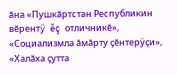ăна «Пушкăртстан Республикин вĕрентÿ ĕç отличникĕ», «Социализмла ăмăрту çĕнтерÿçи», «Халăха çутта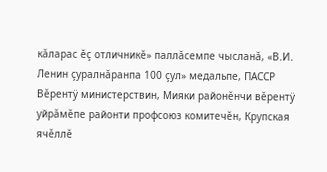кăларас ĕç отличникĕ» паллăсемпе чысланă, «В.И. Ленин çуралнăранпа 100 çул» медальпе, ПАССР Вĕрентÿ министерствин, Мияки районĕнчи вĕрентÿ уйрăмĕпе районти профсоюз комитечĕн, Крупская ячĕллĕ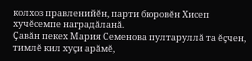колхоз правленийĕн, парти бюровĕн Хисеп хучĕсемпе наградăланă.
Çавăн пекех Мария Семенова пултаруллă та ĕçчен, тимлĕ кил хуçи арăмĕ,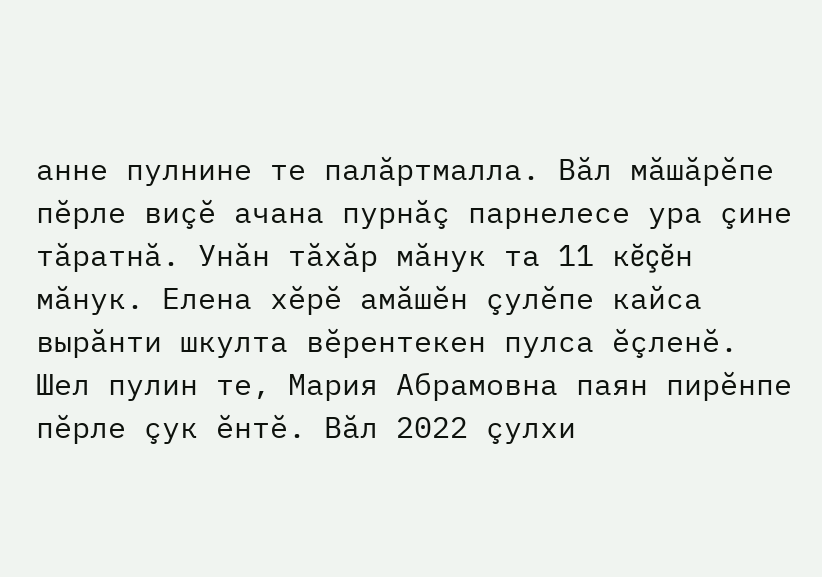анне пулнине те палăртмалла. Вăл мăшăрĕпе пĕрле виçĕ ачана пурнăç парнелесе ура çине тăратнă. Унăн тăхăр мăнук та 11 кĕçĕн мăнук. Елена хĕрĕ амăшĕн çулĕпе кайса вырăнти шкулта вĕрентекен пулса ĕçленĕ.
Шел пулин те, Мария Абрамовна паян пирĕнпе пĕрле çук ĕнтĕ. Вăл 2022 çулхи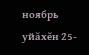ноябрь уйăхĕн 25-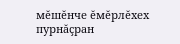мĕшĕнче ĕмĕрлĕхех пурнăçран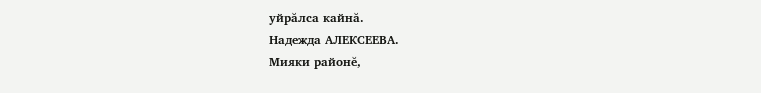уйрăлса кайнă.
Надежда АЛЕКСЕЕВА.
Мияки районĕ,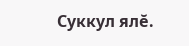Суккул ялĕ.